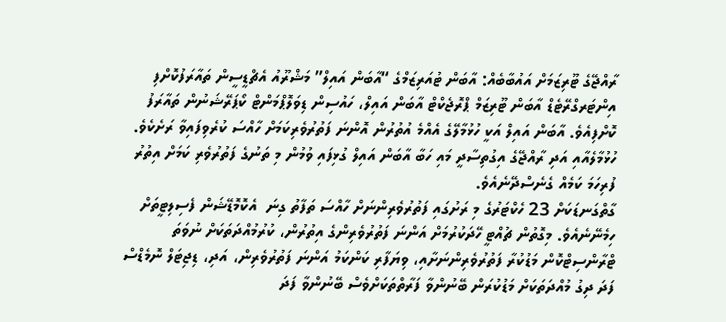ރާއްޖޭގެ ޓޫރިޒަމަށް އައުބާބެއް: އާބަން ޓުއަރިޒަމްގެ “އާބަން އައިލް” މަޝްރޫއު އެޗްޑީސީން ތައާރަފުކޮށްފި
އިންޓަރގްރޭޓެޑް އާބަން ޓޫރިޒަމް ޕްރޮޖެކްޓް އާބަން އައިލް، ހައުސިން ޑިވަލޮޕްމަންޓް ކޯޕަރޭޝަނުން ތައާރަފު ކޮށްފިއެވެ. އާބަން އައިލް އަކީ ހުޅުމާލޭގެ އެއްމެ އުތުރުން އޮންނަ ފަތުރުވެރިކަމަށް ހާއްސަ ކުރެވިފައިވާ ރަށެކެވެ. ހުޅުމާލެއާއި އަދި ރާއްޖޭގެ އިގުތިސާދީ މައި ހަބާ އާބަން އައިލް ގުޅިފައި ވުމުން މި ތަނުގެ ފަތުރުވެރި ކަމަށް އިތުރު ފުރިހަމަ ކަމެއް ގެނެސްދޭނެއެވެ.
ގާތްގަނޑަކަށް 23 ހެކްޓަރުގެ މި ރަށުގައި ފަތުރުވެރިންނަށް ހާއްސަ ތަފާތު ގިނަ  އެކޮމޮޑޭޝަން ފެސިލިޓީތަށް ހިމެނޭނެއެވެ. މިގޮތުން ޗުއްޓީ ހޭދަކުރުމަށް އަންނަ ފަތުރުވެރިންގެ އިތުރުން، ކުރުމުއްދަތަކަށް ނުވަތަ ޓްރާންސިޓްކޮން މަޑުކުރާ ފަތުރުވެރިންނަށާއި، ވިޔަފާރި ކަންކަމު އަންނަ ފަތުރުވެރިން، އަދި، ޑިޖިޓަލް ނޮމެޑްސް ފަދަ ދިގު މުއްދަތަކަށް މަޑުކުރަން ބޭނުންވާ ފަރާތްތަކަށްވެސް ބޭނުންވާ ފަދަ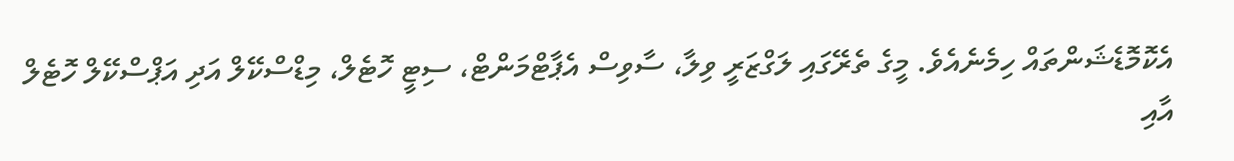އެކޮމޮޑެޝަންތައް ހިމެނެއެވެ. މީގެ ތެރޭގައި ލަގްޒަރީ ވިލާ، ސާވިސް އެޕާޓްމަންޓް، ސިޓީ ހޮޓެލް، މިޑްސްކޭލް އަދި އަޕްސްކޭލް ހޮޓެލް އާއި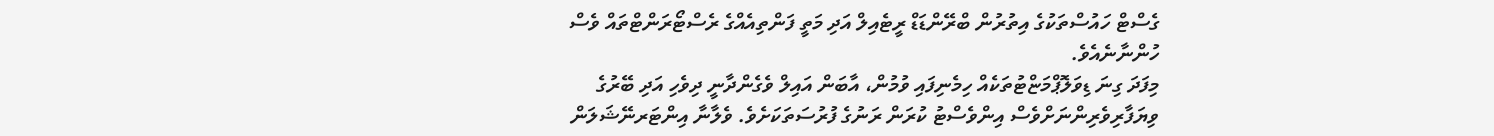ގެސްޓް ހައުސްތަކުގެ އިތުރުން ބްރޭންޑަޑް ރީޓެއިލް އަދި މަތީ ފަންތިއެއްގެ ރެސްޓޯރަންޓްތައް ވެސް ހުންނާނެއެވެ.
މިފަދަ ގިނަ ޑިވަލޮޕްމަޏްޓުތަކެއް ހިމެނިފައި ވުމުން، އާބަން އައިލް ވެގެންދާނީ ދިވެހި އަދި ބޭރުގެ ވިޔަފާރިވެރިންނަށްވެސް އިންވެސްޓު ކުރަން ރަނުގެ ފުރުސަތަކަށެވެ. ވެލާނާ އިންޓަރނޭޝަލަން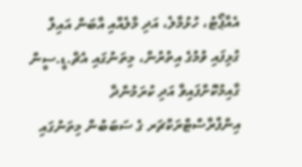އެއާޕޯޓު، ހުޅުމާލެ، އަދި މާލެއާއި އާބަން އައިލް ގުޅިފައި ވުމުގެ އިތުރުން، މިތަނުގައި އެޗް.ޑީ.ސީން ގާއިމުކޮށްފައިވާ އަދި ކުރަމުންދާ އިންފްރާސްޓްރަކްޗަރ ގެ ސަބަބުން މިތަނުގައި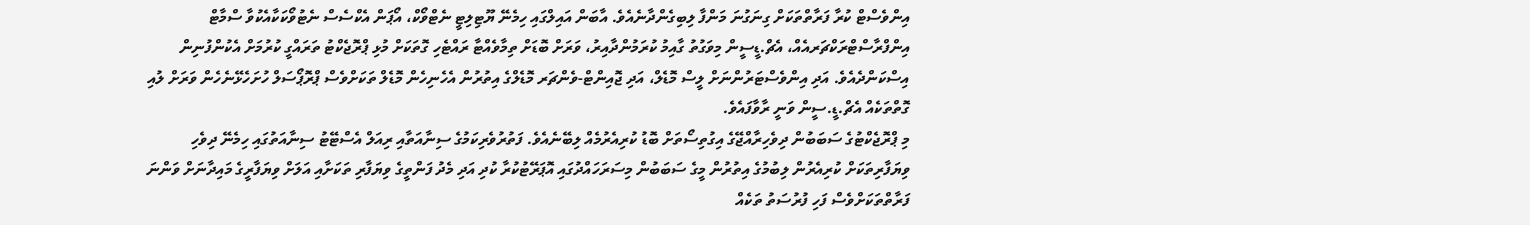އިންވެސްޓް ކުރާ ފަރާތްތަކަށް ގިނަގުނަ މަންފާ ލިބިގެންދާނެއެވެ. އާބަން އައިލްގައި ހިމެނޭ ޔޫޓިލިޓީ ނެޓްވޯކް، އޯޕަން އެކްސެސް ނެޓުވޯކަކާއެކުވާ ސްމާޓް އިންފްރާސްޓްރަކްޗަރއެއް، އެޗް.ޑީސީން މިވަގުތު ގާއިމު ކުރަމުންދާއިރު، ވަރަށް ބޮޑަށް ތިމާވެއްޓާ ރައްޓެހި ގޮތަކަށް މުޅި ޕްރޮޖެކްޓު ތަރައްގީ ކުރުމަށް އެކުންފުނިން އިސްކަންދެއެވެ. އަދި އިންވެސްޓަރުންނަށް ލީސް މޮޑެލް، އަދި ޖޮއިންޓް-ވެންޗަރ މޮޑެލްގެ އިތުރުން އެހެނިހެން މޮޑެލް ތަކަށްވެސް ޕްރޮޕޯސަލް ހުށަހެޅޭނެހެން ވަރަށް ލުއި ގޮތްތަކެއް އެޗް.ޑީ.ސީން ވަނީ ރާވާފައެވެ.
މި ޕްރޮޖެކްޓުގެ ސަބަބުން ދިވެހިރާއްޖޭގެ އިގުތިސޯތަށް ބޮޑު ކުރިއެރުމެއް ލިބޭނެއެވެ. ފަތުރުވެރިކަމުގެ ސިނާއަތާއި ރިއަލް އެސްޓޭޓު ސިނާއަތުގައި ހިމެނޭ ދިވެހި ވިޔަފާރިތަކަށް ކުރިއެރުން ލިބުމުގެ އިތުރުން މީގެ ސަބަބުން މިސަރަހައްދުގައި އޮޕަރޭޓުކުރާ ކުދި އަދި މެދު ފަންތީގެ ވިޔަފާރި ތަކަށާއި އަލަށް ވިޔަފާރީގެ މައިދާނަށް ވަންނަ ފަރާތްތަކަށްވެސް ފަހި ފުރުސަތު ތަކެއް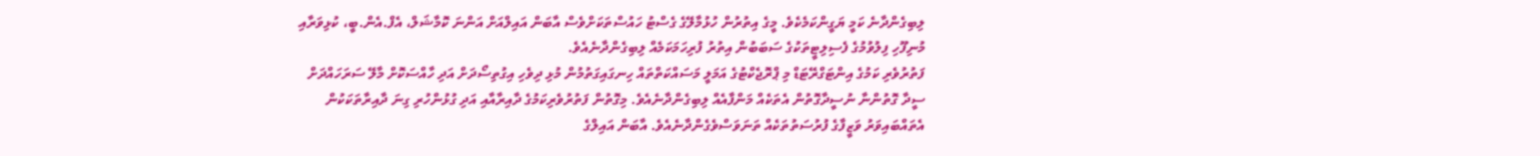ލިބިގެންދާނެ ކަމީ ޔަގީންކަމެކެވެ. މީގެ އިތުރުން ހުޅުމާލޭގެ ގެސްޓު ހައުސްތަކަށްވެސް އާބަން އައިލްއަށް އަންނަ ކޮމާޝަލް، އެފް.އެން.ބީ، ކުޅިވަރާއި މުނިފޫހި ފިލުވުމުގެ ފެސިލިޓީތަކުގެ ސަބަބުން އިތުރު ފުރިހަމަކަމެއް ލިބިގެންދާނެއެވެ.
ފަތުރުވެރި ކަމުގެ އިންޓަގްރޭޓަޑް މި ޕްރޮޖެކްޓުގެ އަމަލީ މަސައްކަތްތައް ހިނގައިގަތުމުން މުޅި ދިވެހި އިގުތިސޯދަށް އަދި ހާއްސަކޮށް މާލޭ ސަރަހައްދަށް ސީދާ ގޮތުންނާ ނުސީދާގޮތުން އެތަކެއް މަންފާއެއް ލިބިގެންދާނެއެވެ. މިގޮތުން ފަތުރުވެރިކަމުގެ ދާއިރާއާއި އަދި ގުޅުންހުރި ގިނަ ދާއިރާތަކަކުން އެތައްބައިވަރު ވަޒީފާގެ ފުރުސަތުތަކެއް ތަނަވަސްވެގެންދާނެއެވެ. އާބަން އައިލްގެ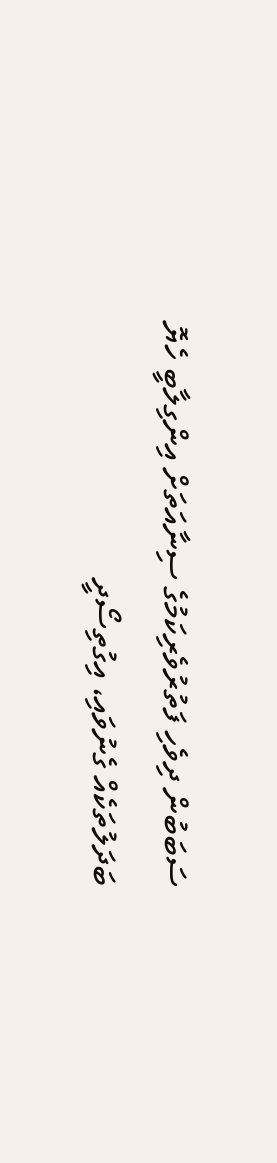ސަބަބުން ދިވެހި ފަތުރުވެރިކަމުގެ ސިނާއަތަށް އިންގިލާބީ ހެޔޮ ބަދަލުތަކެއް ގެނުވައި، އިގުތިސޯދީ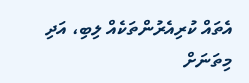އެތައް ކުރިއެރުންތަކެއް ލިބި، އަދި  މިތަނަށް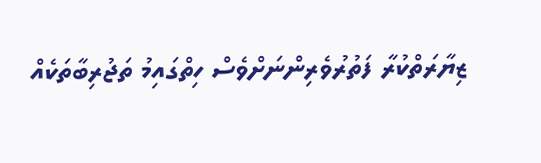ޒިޔާރަތްކުރާ ފަތުރުވެރިންނަށްވެސް ހިތްގައިމު ތަޖުރިބާތަކެއް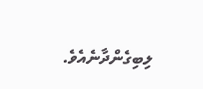ލިބިގެންދާނެއެވެ.